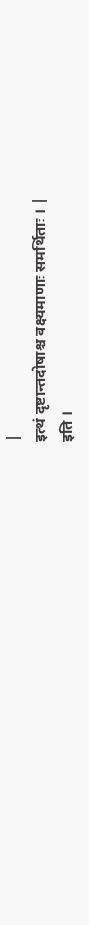|
इत्थं दृष्टान्तदोषाश्च वक्ष्यमाणाः समर्थिताः । |
इति ।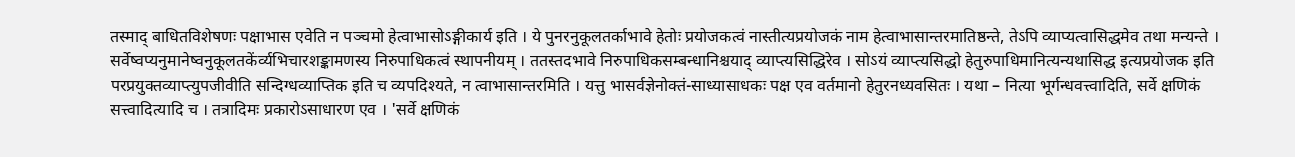तस्माद् बाधितविशेषणः पक्षाभास एवेति न पञ्चमो हेत्वाभासोऽङ्गीकार्य इति । ये पुनरनुकूलतर्काभावे हेतोः प्रयोजकत्वं नास्तीत्यप्रयोजकं नाम हेत्वाभासान्तरमातिष्ठन्ते, तेऽपि व्याप्यत्वासिद्धमेव तथा मन्यन्ते । सर्वेष्वप्यनुमानेष्वनुकूलतकेंर्व्यभिचारशङ्कामणस्य निरुपाधिकत्वं स्थापनीयम् । ततस्तदभावे निरुपाधिकसम्बन्धानिश्चयाद् व्याप्त्यसिद्धिरेव । सोऽयं व्याप्त्यसिद्धो हेतुरुपाधिमानित्यन्यथासिद्ध इत्यप्रयोजक इति परप्रयुक्तव्याप्त्युपजीवीति सन्दिग्धव्याप्तिक इति च व्यपदिश्यते, न त्वाभासान्तरमिति । यत्तु भासर्वज्ञेनोक्तं-साध्यासाधकः पक्ष एव वर्तमानो हेतुरनध्यवसितः । यथा – नित्या भूर्गन्धवत्त्वादिति, सर्वे क्षणिकं सत्त्वादित्यादि च । तत्रादिमः प्रकारोऽसाधारण एव । 'सर्वे क्षणिकं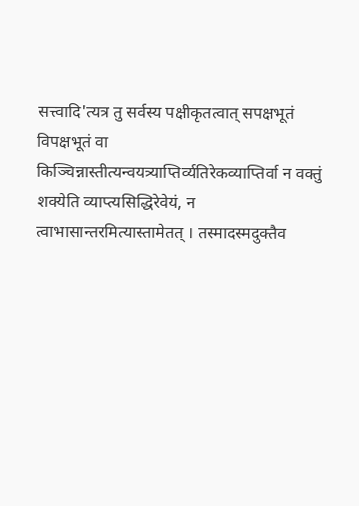सत्त्वादि'त्यत्र तु सर्वस्य पक्षीकृतत्वात् सपक्षभूतं विपक्षभूतं वा किञ्चिन्नास्तीत्यन्वयत्र्याप्तिर्व्यतिरेकव्याप्तिर्वा न वक्तुं शक्येति व्याप्त्यसिद्धिरेवेयं, न त्वाभासान्तरमित्यास्तामेतत् । तस्मादस्मदुक्तैव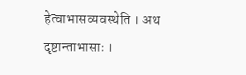हेत्वाभासव्यवस्थेति । अथ दृष्टान्ताभासाः ।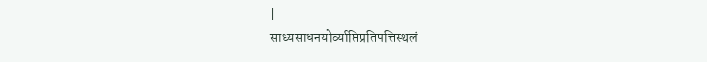|
साध्यसाधनयोर्व्याप्तिप्रतिपत्तिस्थलं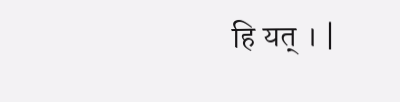हि यत् । |